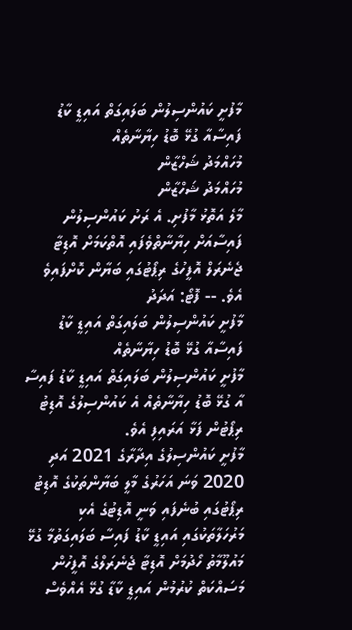މާފުށީ ކައުންސިލުން ބަލައިގަތް އައިޑީ ކާޑު ފައިސާއާ ގުޅޭ ބޮޑު ހިޔާނާތެއް
މުހައްމަދު ޝަހްޒާން
މުހައްމަދު ޝަހްޒާން
މާލެ އަތޮޅު މާފުށި. އެ ރަށު ކައުންސިލުން ފައިސާއަށް ހިޔާނާތްވެފައި އޮތްކަމަށް އޮޑިޓާ ޖެނެރަލް އޮފީހުގެ ރިޕޯޓުގައި ބަޔާން ކޮށްފައިވެ އެވެ. -- ފޮޓޯ: އަދަދު
މާފުށީ ކައުންސިލުން ބަލައިގަތް އައިޑީ ކާޑު ފައިސާއާ ގުޅޭ ބޮޑު ހިޔާނާތެއް
މާފުށީ ކައުންސިލުން ބަލައިގަތް އައިޑީ ކާޑު ފައިސާ އާ ގުޅޭ ބޮޑު ހިޔާނާތެއް އެ ކައުންސިލުގެ އޮޑިޓު ރިޕޯޓުން ފަޅާ އަރައިފި އެވެ.
މާފުށީ ކައުންސިލުގެ އިދާރާގެ 2021 އަދި 2020 ވަނަ އަހަރުގެ މާލީ ބަޔާންތަކުގެ އޮޑިޓު ރިޕޯޓުގައި ބުނެފައި ވަނީ އޮޑިޓުގެ އެކި މަރުހަލާތަކުގައި އައިޑީ ކާޑު ފައިސާ ބަލައިގަތުމާ ގުޅޭ މައުލޫމާތު ހޯދުމަށް އޮޑިޓާ ޖެނެރަލްގެ އޮފީހުން މަސައްކަތް ކުރުމުން އައިޑީ ކާޑާ ގުޅޭ އެއްވެސް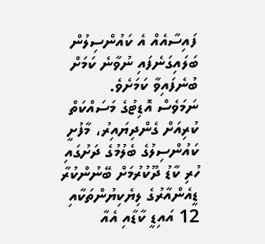ފައިސާއެއް އެ ކައުންސިލުން ބަލައިގަނެފައި ނުވާނެ ކަމަށް ބުނެފައިވާ ކަމަށެވެ.
ނަމަވެސް އޮޑިޓުގެ މަސައްކަތް ކުރިއަށް ގެންދިޔައިރު، މާފުށީ ކައުންސިލުގެ ބެލުމުގެ ދަށުގައި ހުރި ކާޑު ދޫކުރުމަށް ބޭނުންކުރާ ޑީއެންއާރުގެ ލިޔެކިޔުންތަކާއި 12 އައިޑީ ކާޑާއި އެއާ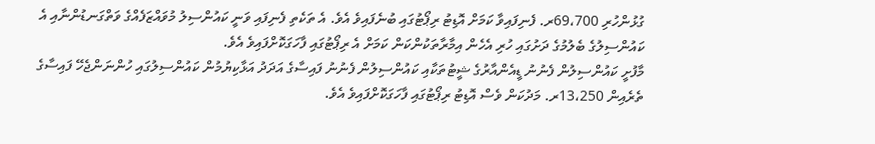ގުޅުންހުރި 69،700ރ. ފެނިފައިވާ ކަމަށް އޮޑިޓު ރިޕޯޓުގައި ބުނެފައިވެ އެވެ. އެ ތަކެތި ފެނިފައި ވަނީ ކައުންސިލު މުވައްޒަފެއްގެ ވަތްގަނޑުންނާއި އެ ކައުންސިލުގެ ބެލުމުގެ ދަށުގައި ހުރި އެހެން އިމާރާތަކުންކަން ކަމަށް އެ ރިޕޯޓުގައި ފާހަގަކޮށްފައިވެ އެވެ.
މާފުށީ ކައުންސިލުން ފެނުނު ޑީއެންއާރުގެ ޝީޓުތަކާއި ކައުންސިލުން ފެނުނު ފައިސާގެ އަދަދު އަޅާކިޔުމުން ކައުންސިލުގައި ހުންނަންޖެހޭ ފައިސާގެ ތެރެއިން 13،250ރ. މަދުކަން ވެސް އޮޑިޓު ރިޕޯޓުގައި ފާހަގަކޮށްފައިވެ އެވެ.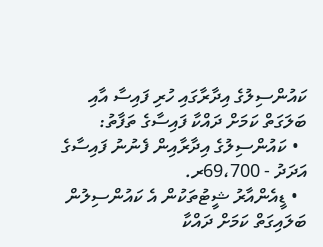ކައުންސިލުގެ އިދާރާގައި ހުރި ފައިސާ އާއި ބަލަގަތް ކަމަށް ދައްކާ ފައިސާގެ ތަފާތު:
  • ކައުންސިލުގެ އިދާރާއިން ފެނުނު ފައިސާގެ އަދަދު - 69،700ރ.
  • ޑީއެންއާރު ޝީޓުތަކުން އެ ކައުންސިލުން ބަލައިގަތް ކަމަށް ދައްކާ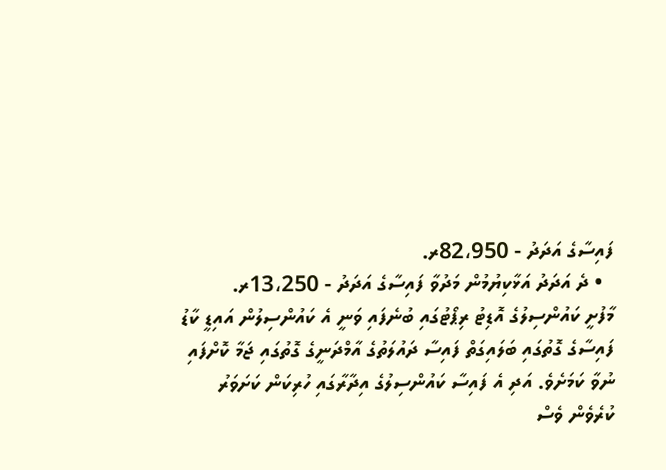ފައިސާގެ އަދަދު - 82،950ރ.
  • ދެ އަދަދު އަޅާކިޔުމުން މަދުވާ ފައިސާގެ އަދަދު - 13،250ރ.
މާފުށީ ކައުންސިލުގެ އޮޑިޓު ރިޕޯޓުގައި ބުނެފައި ވަނީ އެ ކައުންސިލުން އައިޑީ ކާޑު ފައިސާގެ ގޮތުގައި ބަލައިގަތް ފައިސާ ދައުލަތުގެ އާމްދަނީގެ ގޮތުގައި ޖަމާ ކޮށްފައި ނުވާ ކަމަށެވެ. އަދި އެ ފައިސާ ކައުންސިލުގެ އިދާރާގައި ހުރިކަން ކަށަވަރު ކުރެވެން ވެސް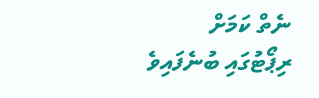ނެތް ކަމަށް ރިޕޯޓުގައި ބުނެފައިވެ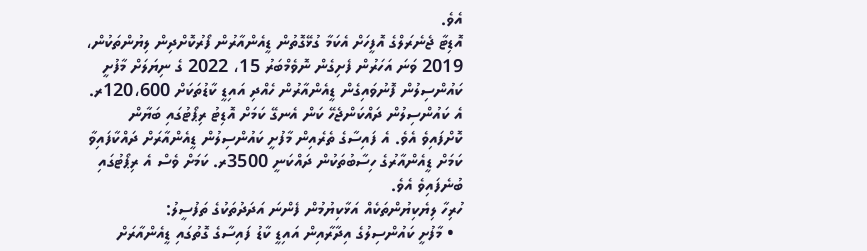އެވެ.
އޮޑިޓާ ޖެނެރަލްގެ އޮފީހަށް އެކަމާ ގުޅޭގޮތުން ޑީއެންއާރުން ފޯރުކޮށްދިން ލިޔުންތަކުން، 2019 ވަނަ އަހަރުން ފެށިގެން ނޮވެމްބަރު 15، 2022 ގެ ނިޔަލަށް މާފުށީ ކައުންސިލުން ފޮނުވައިގެން ޑީއެންއާރުން ހެއްދި އައިޑީ ކާޑުތަކަށް 120،600ރ. އެ ކައުންސިލުން ދައްކަންޖެހޭ ކަން އެނގޭ ކަމަށް އޮޑިޓު ރިޕޯޓުގައި ބަޔާން ކޮށްފައިވެ އެވެ. އެ ފައިސާގެ ތެރެއިން މާފުށީ ކައުންސިލުން ޑީއެންއާރަށް ދައްކާފައިވާ ކަމަށް ޑީއެންއާރުގެ ހިސާބުތަކުން ދައްކަނީ 3500ރ. ކަމަށް ވެސް އެ ރިޕޯޓުގައި ބުނެފައިވެ އެވެ.
ހުރިހާ ލިޔެކިޔުންތަކެއް އަޅާކިޔުމުން ފެންނަ އަދަދުތަކުގެ ތަފުސީލު:
  • މާފުށީ ކައުންސިލުގެ އިދާރާއިން އައިޑީ ކާޑު ފައިސާގެ ގޮތުގައި ޑީއެންއާރަށް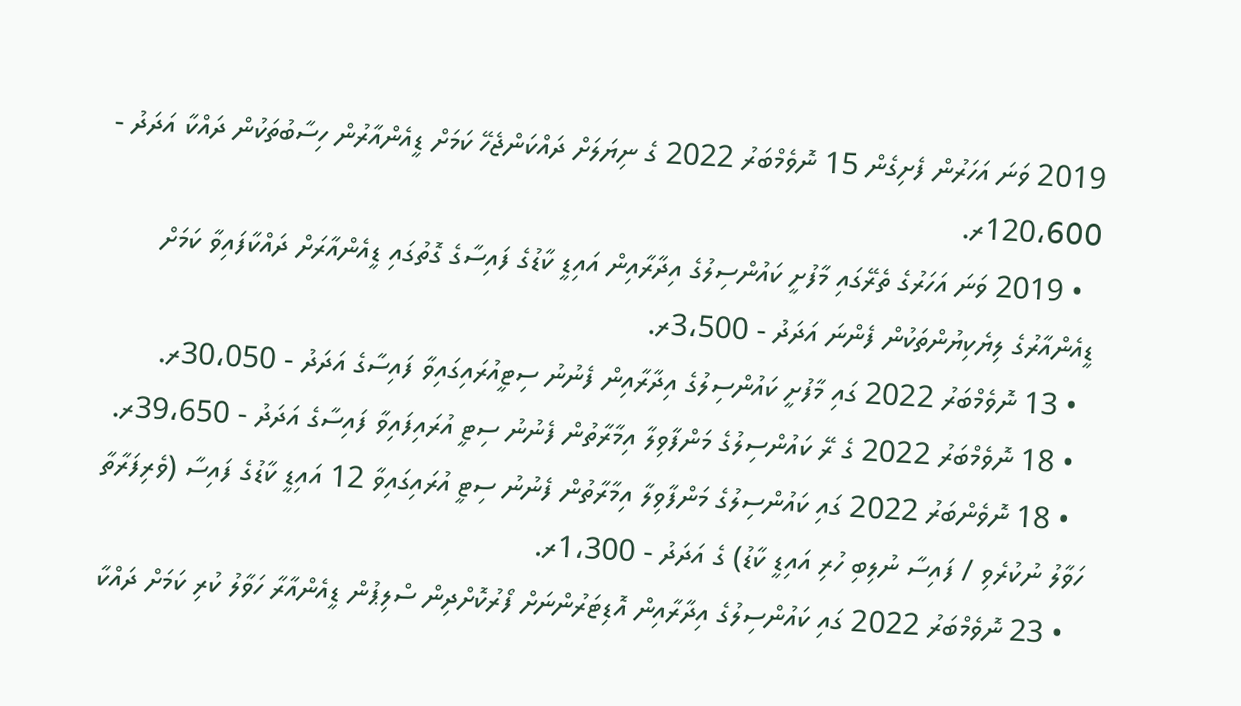2019 ވަނަ އަހަރުން ފެށިގެން 15 ނޮވެމްބަރު 2022 ގެ ނިޔަލަށް ދައްކަންޖެހޭ ކަމަށް ޑީއެންއާރުން ހިސާބުތަކުން ދައްކާ އަދަދު - 120،600ރ.
  • 2019 ވަނަ އަހަރުގެ ތެރޭގައި މާފުށީ ކައުންސިލުގެ އިދާރާއިން އައިޑީ ކާޑުގެ ފައިސާގެ ގޮތުގައި ޑީއެންއާރަށް ދައްކާފައިވާ ކަމަށް ޑީއެންއާރުގެ ލިޔެކިޔުންތަކުން ފެންނަ އަދަދު - 3،500ރ.
  • 13 ނޮވެމްބަރު 2022 ގައި މާފުށީ ކައުންސިލުގެ އިދާރާއިން ފެނުނު ސިޓީއުރައިގައިވާ ފައިސާގެ އަދަދު - 30،050ރ.
  • 18 ނޮވެމްބަރު 2022 ގެ ރޭ ކައުންސިލުގެ މަންފާވިލާ އިމާރާތުން ފެނުނު ސިޓީ އުރައިފައިވާ ފައިސާގެ އަދަދު - 39،650ރ.
  • 18 ނޮވެންބަރު 2022 ގައި ކައުންސިލުގެ މަންފާވިލާ އިމާރާތުން ފެނުނު ސިޓީ އުރައިގައިވާ 12 އައިޑީ ކާޑުގެ ފައިސާ (ވެރިފަރާތާ ހަވާލު ނުކުރެވި / ފައިސާ ނުލިބި ހުރި އައިޑީ ކާޑު) ގެ އަދަދު - 1،300ރ.
  • 23 ނޮވެމްބަރު 2022 ގައި ކައުންސިލުގެ އިދާރާއިން އޮޑިޓަރުންނަށް ފޯރުކޮށްދިން ސްލިޕުން ޑީއެންއާރާ ހަވާލު ކުރި ކަމަށް ދައްކާ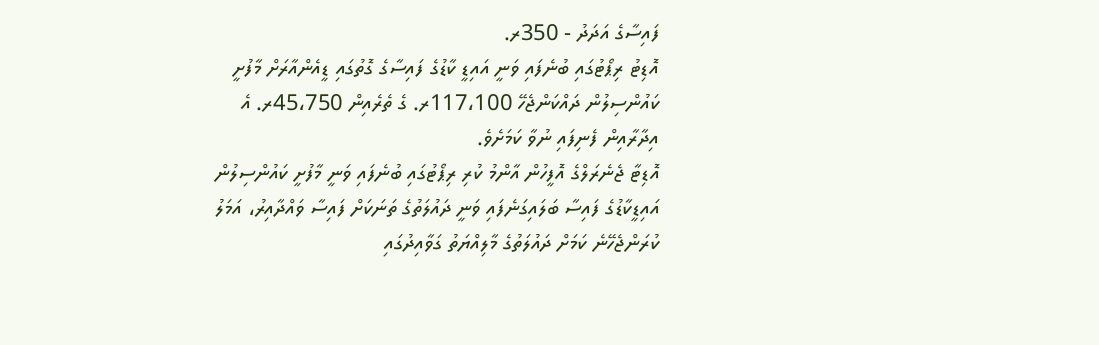ފައިސާގެ އަދަދު - 350ރ.
އޮޑިޓު ރިޕޯޓުގައި ބުނެފައި ވަނީ އައިޑީ ކާޑުގެ ފައިސާގެ ގޮތުގައި ޑީއެންއާރަށް މާފުށީ ކައުންސިލުން ދައްކަންޖެހޭ 117،100ރ. ގެ ތެރެއިން 45،750ރ. އެ އިދާރާއިން ފެނިފައި ނުވާ ކަމަށެވެ.
އޮޑިޓާ ޖެނެރަލްގެ އޮފީހުން އާންމު ކުރި ރިޕޯޓުގައި ބުނެފައި ވަނީ މާފުށީ ކައުންސިލުން އައިޑީކާޑުގެ ފައިސާ ބަލައިގަނެފައި ވަނީ ދައުލަތުގެ ތަނަކަށް ފައިސާ ވައްދާއިރު، އަމަލު ކުރަންޖެހޭނެ ކަމަށް ދައުލަތުގެ މާލިއްޔަތު ގަވާއިދުގައި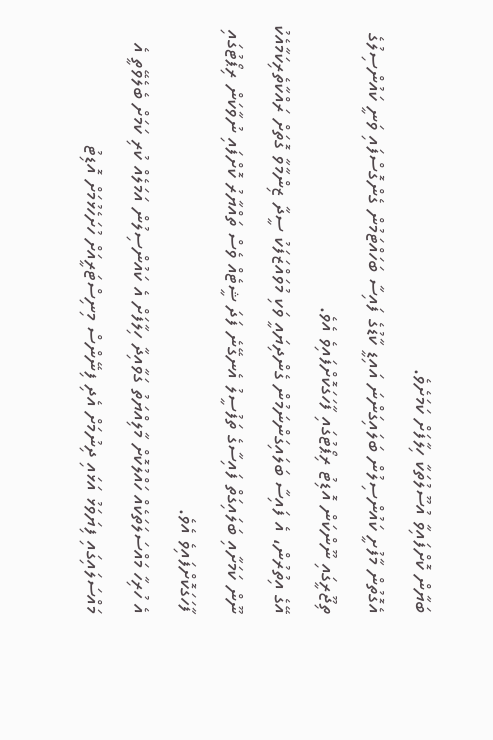ބަޔާން ކޮށްފައިވާ އުސޫލުތަކާ ހިލާފަށް ކަމަށެވެ.
އެގޮތުން މާފުށީ ކައުންސިލުން ބަލައިގަންނަ އައިޑީ ކާޑުގެ ފައިސާ ބަހައްޓަމުން ގެންގޮސްފައި ވަނީ ކައުންސިލުގެ ތިޖޫރީގައި ނޫންކަން އޮޑިޓު ރިޕޯޓުގައި ފާހަގަކޮށްފައިވެ އެވެ.
އޭގެ އިތުރުން، އެ ފައިސާ ބަލައިގަންނަމުން ގެންދިޔައީ ވަކި މުވައްޒަފަކު ސީދާ ޒިންމާވާ ގޮތަށް ރައްކާތެރިކަމާއެކު ނޫން ކަމަށާއި ބަލައިގަތް ފައިސާގެ ތަފުސީލު އެނގޭނެ ފަދަ ޝީޓެއް ވެސް ތައްޔާރު ކޮށްފައި ނުވާކަން ރިޕޯޓުގައި ފާހަގަކޮށްފައިވެ އެވެ.
އެ ހުރިހާ މައްސަލަތަކެއް ހައްލުކޮށް މާލިއްޔަތު ގަވާއިދާ ހިލާފަށް އެ ކައުންސިލުން އަމަލެއް ކުރި ކަމަށް ބެލެވޭތީ އެ މައްސަލައިގައި ފިޔަވަޅު އަޅައި ދިނުމަށް އެދި ފިނޭންސް މިނިސްޓަރީއަށް ހުށަހެޅުމަށް އޮޑިޓު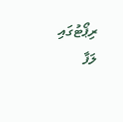ރިޕޯޓުގައި ލަފާ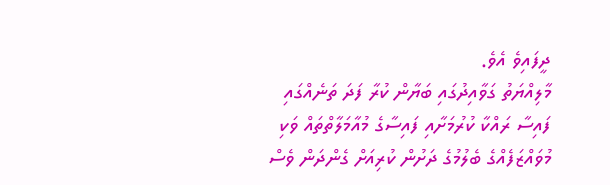ދީފައިވެ އެވެ.
މާލިއްޔަތު ގަވާއިދުގައި ބަޔާން ކުރާ ފަދަ ތަނެއްގައި ފައިސާ ރައްކާ ކުރުމަށާއި ފައިސާގެ މުއާމަލާތްތައް ވަކި މުވައްޒަފެއްގެ ބެލުމުގެ ދަށުން ކުރިއަށް ގެންދަން ވެސް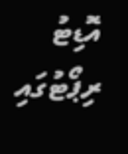އޮޑިޓު ރިޕޯޓުގައި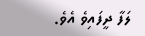ލަފާ ދީފައިވެ އެވެ.